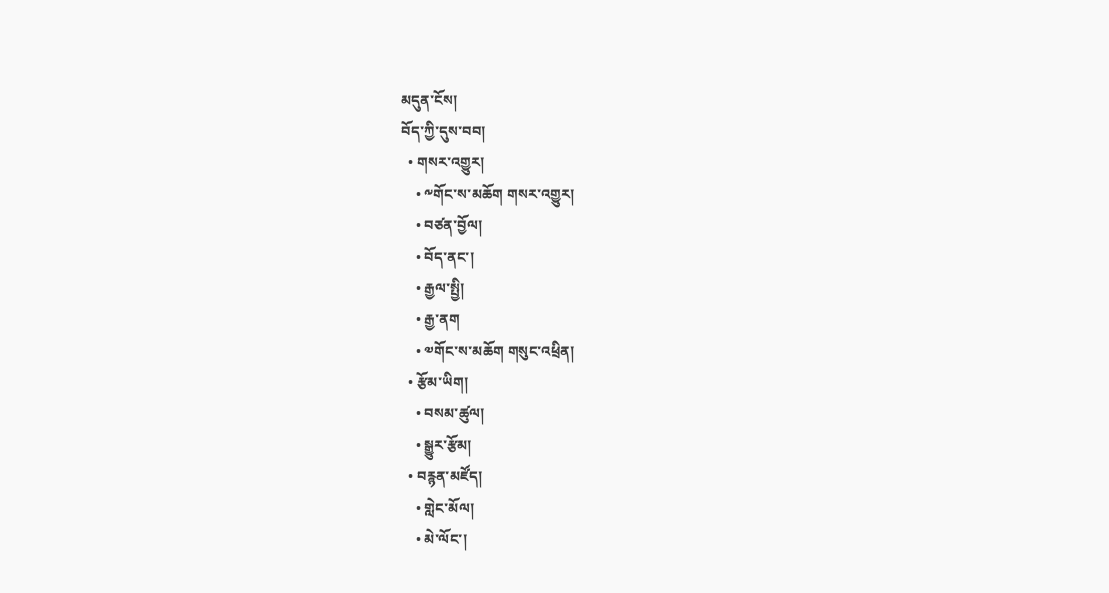མདུན་ངོས།
བོད་ཀྱི་དུས་བབ།
  • གསར་འགྱུར།
    • ༸གོང་ས་མཆོག གསར་འགྱུར།
    • བཙན་བྱོལ།
    • བོད་ནང་།
    • རྒྱལ་སྤྱི།
    • རྒྱ་ནག
    • ༧གོང་ས་མཆོག གསུང་འཕྲིན།
  • རྩོམ་ཡིག།
    • བསམ་ཚུལ།
    • སྒྱུར་རྩོམ།
  • བརྙན་མཛོད།
    • གླེང་མོལ།
    • མེ་ལོང་།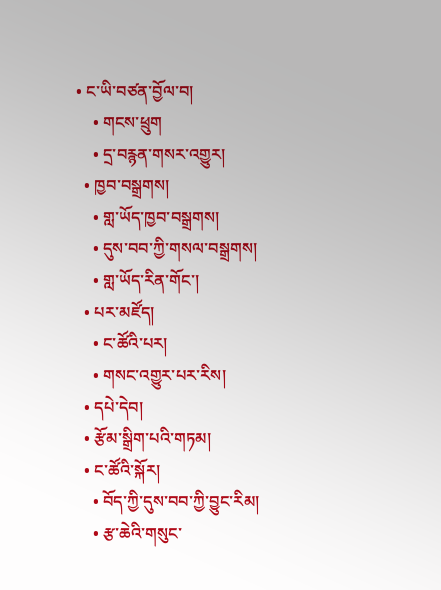• ང་ཡི་བཙན་བྱོལ་བ།
    • གངས་ཕྲུག
    • དྲ་བརྙན་གསར་འགྱུར།
  • ཁྱབ་བསྒྲགས།
    • གླ་ཡོད་ཁྱབ་བསྒྲགས།
    • དུས་བབ་ཀྱི་གསལ་བསྒྲགས།
    • གླ་ཡོད་རིན་གོང་།
  • པར་མཛོད།
    • ང་ཚོའི་པར།
    • གསང་འགྱུར་པར་རིས།
  • དཔེ་དེབ།
  • རྩོམ་སྒྲིག་པའི་གཏམ།
  • ང་ཚོའི་སྐོར།
    • བོད་ཀྱི་དུས་བབ་ཀྱི་བྱུང་རིམ།
    • རྩ་ཆེའི་གསུང་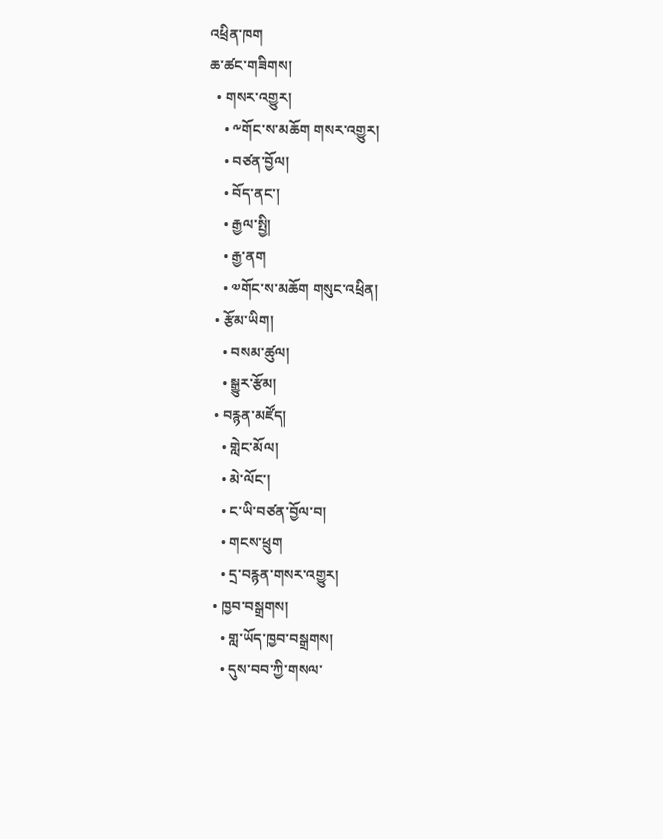འཕྲིན་ཁག
ཆ་ཚང་གཟིགས།
  • གསར་འགྱུར།
    • ༸གོང་ས་མཆོག གསར་འགྱུར།
    • བཙན་བྱོལ།
    • བོད་ནང་།
    • རྒྱལ་སྤྱི།
    • རྒྱ་ནག
    • ༧གོང་ས་མཆོག གསུང་འཕྲིན།
  • རྩོམ་ཡིག།
    • བསམ་ཚུལ།
    • སྒྱུར་རྩོམ།
  • བརྙན་མཛོད།
    • གླེང་མོལ།
    • མེ་ལོང་།
    • ང་ཡི་བཙན་བྱོལ་བ།
    • གངས་ཕྲུག
    • དྲ་བརྙན་གསར་འགྱུར།
  • ཁྱབ་བསྒྲགས།
    • གླ་ཡོད་ཁྱབ་བསྒྲགས།
    • དུས་བབ་ཀྱི་གསལ་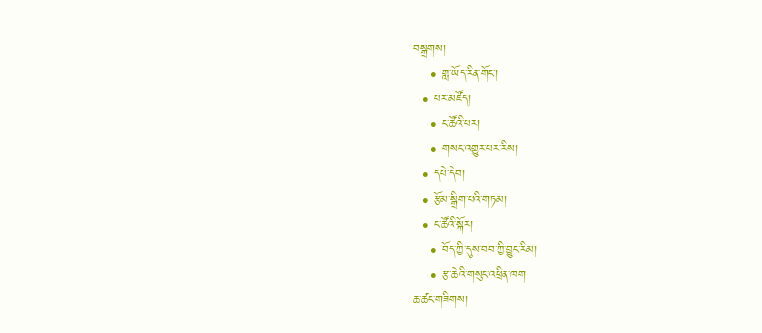བསྒྲགས།
    • གླ་ཡོད་རིན་གོང་།
  • པར་མཛོད།
    • ང་ཚོའི་པར།
    • གསང་འགྱུར་པར་རིས།
  • དཔེ་དེབ།
  • རྩོམ་སྒྲིག་པའི་གཏམ།
  • ང་ཚོའི་སྐོར།
    • བོད་ཀྱི་དུས་བབ་ཀྱི་བྱུང་རིམ།
    • རྩ་ཆེའི་གསུང་འཕྲིན་ཁག
ཆ་ཚང་གཟིགས།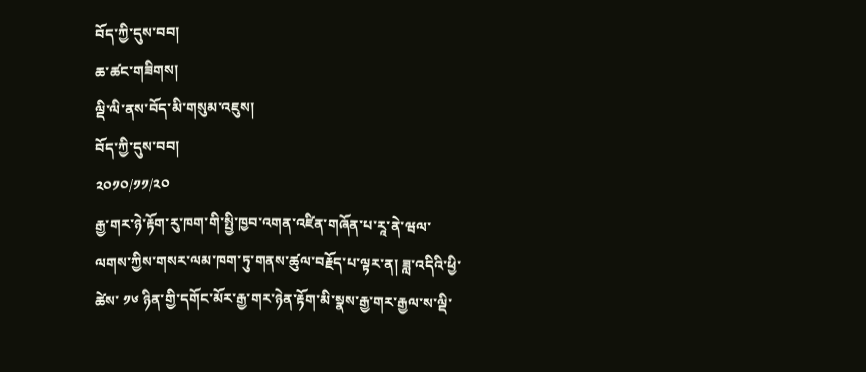བོད་ཀྱི་དུས་བབ།
ཆ་ཚང་གཟིགས།
ལྡི་ལི་ནས་བོད་མི་གསུམ་འཇུས།
བོད་ཀྱི་དུས་བབ།
༢༠༡༠/༡༡/༢༠
རྒྱ་གར་ཉེ་རྟོག་རུ་ཁག་གི་སྤྱི་ཁྱབ་འགན་འཛིན་གཞོན་པ་རཱ་ནེ་ཝལ་ལགས་ཀྱིས་གསར་ལམ་ཁག་ཏུ་གནས་ཚུལ་བརྗོད་པ་ལྟར་ན། ཟླ་འདིའི་ཕྱི་ཚེས་ ༡༦ ཉིན་གྱི་དགོང་མོར་རྒྱ་གར་ཉེན་རྟོག་མི་སྣས་རྒྱ་གར་རྒྱལ་ས་ལྡི་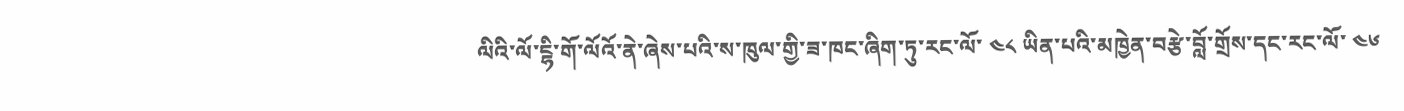ལིའི་ལོ་ངྷི་གོ་ལོའོ་ནེ་ཞེས་པའི་ས་ཁུལ་གྱི་ཟ་ཁང་ཞིག་ཏུ་རང་ལོ་ ༤༨ ཡིན་པའི་མཁྱེན་བརྩེ་བློ་གྲོས་དང་རང་ལོ་ ༤༦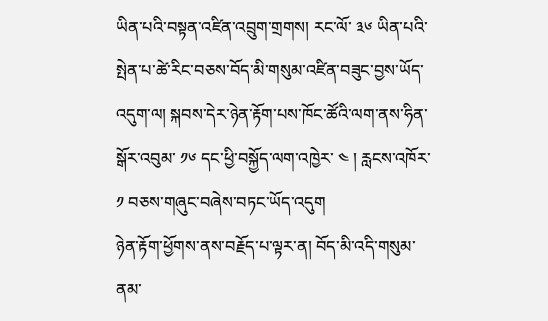ཡིན་པའི་བསྟན་འཛིན་འབྲུག་གྲགས། རང་ལོ་ ༣༦ ཡིན་པའི་སྤེན་པ་ཚེ་རིང་བཅས་བོད་མི་གསུམ་འཛིན་བཟུང་བྱས་ཡོད་འདུག་ལ། སྐབས་དེར་ཉེན་རྟོག་པས་ཁོང་ཚོའི་ལག་ནས་ཧིན་སྒོར་འབུམ་ ༡༦ དང་ཕྱི་བསྐྱོད་ལག་འཁྱེར་ ༤ ། རླངས་འཁོར་ ༡ བཅས་གཞུང་བཞེས་བཏང་ཡོད་འདུག
ཉེན་རྟོག་ཕྱོགས་ནས་བརྗོད་པ་ལྟར་ན། བོད་མི་འདི་གསུམ་ནམ་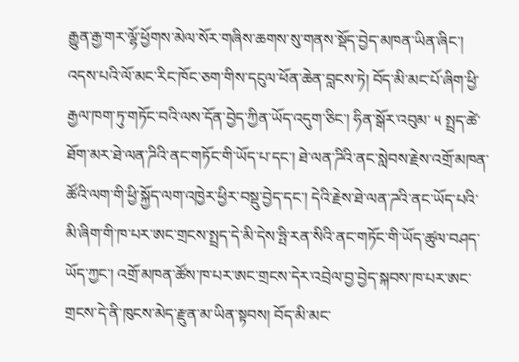རྒྱུན་རྒྱ་གར་ལྷོ་ཕྱོགས་མེལ་སོར་གཞིས་ཆགས་སུ་གནས་སྡོད་བྱེད་མཁན་ཡིན་ཞིང་། འདས་པའི་ལོ་མང་རིང་ཁོང་ཅག་གིས་དངུལ་ཕོན་ཆེན་བླངས་ཏེ། བོད་མི་མང་པོ་ཞིག་ཕྱི་རྒྱལ་ཁག་ཏུ་གཏོང་བའི་ལས་དོན་བྱེད་ཀྱིན་ཡོད་འདུག་ཅིང་། ཧིན་སྒོར་འབུམ་ ༥ སྤྲད་ཚེ་ཐོག་མར་ཐེ་ལན་ཌིའི་ནང་གཏོང་གི་ཡོད་པ་དང་། ཐེ་ལན་ཌིའི་ནང་སླེབས་རྗེས་འགྲོ་མཁན་ཚོའི་ལག་གི་ཕྱི་སྐྱོད་ལག་འཁྱེར་ཕྱིར་བསྡུ་བྱེད་དང་། དེའི་རྗེས་ཐེ་ལན་ཌའི་ནང་ཡོད་པའི་མི་ཞིག་གི་ཁ་པར་ཨང་གྲངས་སྤྲད་དེ་མི་དེས་ཧྤི་རན་སིའི་ནང་གཏོང་གི་ཡོད་ཚུལ་བཤད་ཡོད་ཀྱང་། འགྲོ་མཁན་ཚོས་ཁ་པར་ཨང་གྲངས་དེར་འབྲེལ་བྱ་བྱེད་སྐབས་ཁ་པར་ཨང་གྲངས་དེ་ནི་ཁུངས་མེད་རྫུན་མ་ཡིན་སྟབས། བོད་མི་མང་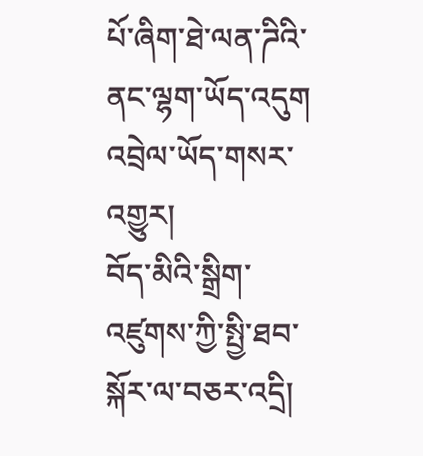པོ་ཞིག་ཐེ་ལན་ཌིའི་ནང་ལྷག་ཡོད་འདུག
འབྲེལ་ཡོད་གསར་འགྱུར།
བོད་མིའི་སྒྲིག་འཛུགས་ཀྱི་སྤྱི་ཐབ་སྐོར་ལ་བཅར་འདྲི།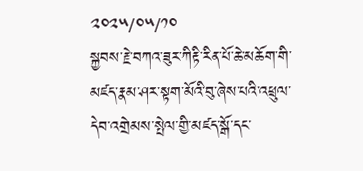༢༠༢༥/༠༥/༡༠
སྐྱབས་རྗེ་བཀའ་ཟུར་ཀིརྟི་རིན་པོ་ཆེ་མཆོག་གི་མཛད་རྣམ་ཤར་སྟག་མོའི་བུ་ཞེས་པའི་འཕྲུལ་དེབ་འགྲེམས་སྤེལ་གྱི་མཛད་སྒོ་དང་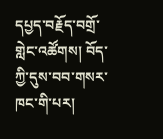དཔྱད་བརྗོད་བགྲོ་གླེང་འཚོགས། བོད་ཀྱི་དུས་བབ་གསར་ཁང་གི་པར།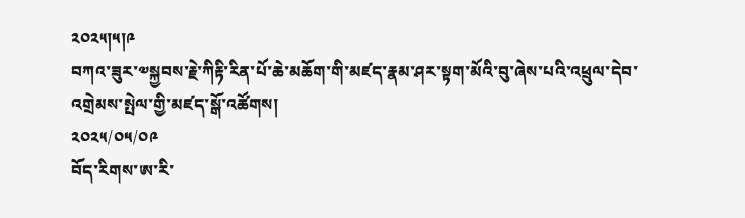༢༠༢༥།༥།༩
བཀའ་ཟུར་༧སྐྱབས་རྗེ་ཀིརྟི་རིན་པོ་ཆེ་མཆོག་གི་མཛད་རྣམ་ཤར་སྟག་མོའི་བུ་ཞེས་པའི་འཕྲུལ་དེབ་འགྲེམས་སྤེལ་གྱི་མཛད་སྒོ་འཚོགས།
༢༠༢༥/༠༥/༠༩
བོད་རིགས་ཨ་རི་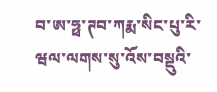བ་ཨ་ཧྥ་ཊབ་ཀརྨ་སིང་པུ་རི་ཝལ་ལགས་སུ་འོས་བསྡུའི་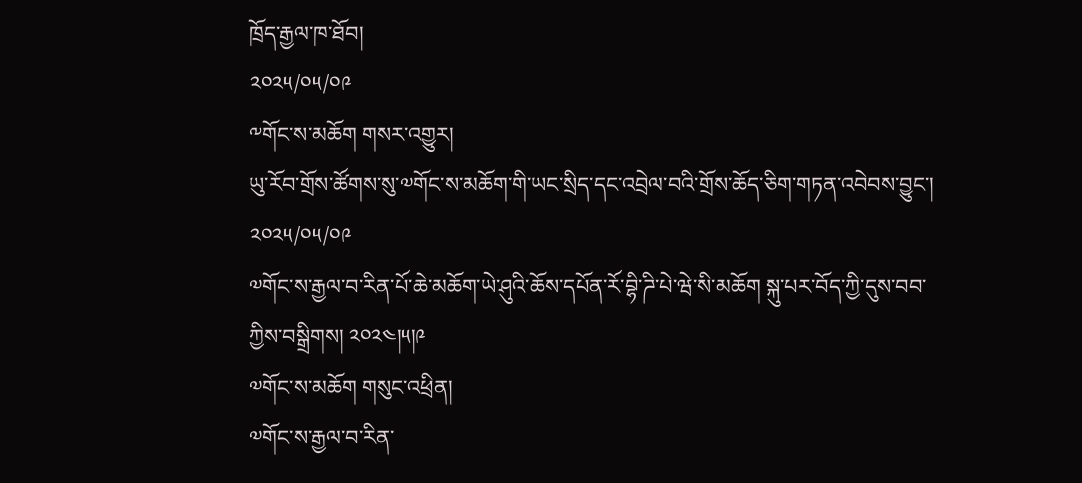ཁྲོད་རྒྱལ་ཁ་ཐོབ།
༢༠༢༥/༠༥/༠༩
༸གོང་ས་མཆོག གསར་འགྱུར།
ཡུ་རོབ་གྲོས་ཚོགས་སུ་༧གོང་ས་མཆོག་གི་ཡང་སྲིད་དང་འབྲེལ་བའི་གྲོས་ཆོད་ཅིག་གཏན་འབེབས་བྱུང་།
༢༠༢༥/༠༥/༠༩
༧གོང་ས་རྒྱལ་བ་རིན་པོ་ཆེ་མཆོག་ཡེ་ཤུའི་ཆོས་དཔོན་རོ་བྷི་ཌི་པེ་ཝེ་སི་མཆོག སྐུ་པར་བོད་ཀྱི་དུས་བབ་ཀྱིས་བསྒྲིགས། ༢༠༢༤།༥།༩
༧གོང་ས་མཆོག གསུང་འཕྲིན།
༧གོང་ས་རྒྱལ་བ་རིན་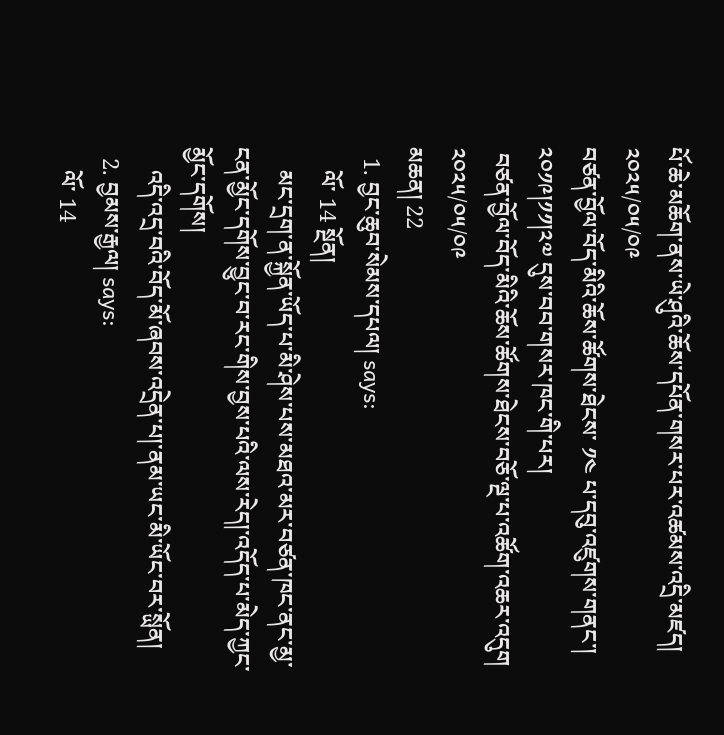པོ་ཆེ་མཆོག་ནས་ཡེ་ཤུའི་ཆོས་དཔོན་གསར་པར་འཚམས་འདྲི་མཛད།
༢༠༢༥/༠༥/༠༩
བཙན་བྱོལ་བོད་མིའི་ཆོས་ཚོགས་ཐེངས་ ༡༤ པ་དབུ་འཛུགས་གནང་། ༢༠༡༩།༡༡།༢༧ དུས་བབ་གསར་ཁང་གི་པར།
 བཙན་བྱོལ་བོད་མིའི་ཆོས་ཚོགས་ཐེངས་བཅོ་ལྔ་པ་འཚོག་འཆར་འདུག
༢༠༢༥/༠༥/༠༩
མཆན། 22
  1. བྱང་ཆུབ་སེམས་དཔལ། says:
    ལོ་ 14 སྔོན།
    མང་དྲག་ན་སྐྱོན་ཡོད་པ་མི་ཤེས་པས་མཐའ་མར་བཙན་ཁང་ནང་མྱ་ངན་མྱོང་དགོས་བྱུང་བ་རང་གིས་བྱས་པའི་ལས་རེད།་འདོད་པ་མེད་ཀྱང་མྱོང་དགོས།
    འདི་འདྲ་བའི་བོད་མོ་ཞབས་འདྲེན་པ།་ནམ་ཡང་མི་ཡོང་བར་སྻོན།
  2. བྱམས་རྒྱལ། says:
    ལོ་ 14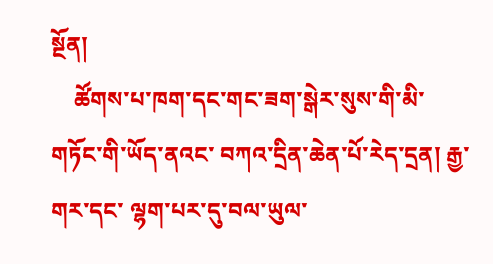སྔོན།
    ཚོགས་པ་ཁག་དང་གང་ཟག་སྒེར་སུས་གི་མི་གཏོང་གི་ཡོད་ནའང་ བཀའ་དྲིན་ཆེན་པོ་རེད་དྲན། རྒྱ་གར་དང་ ལྷག་པར་དུ་བལ་ཡུལ་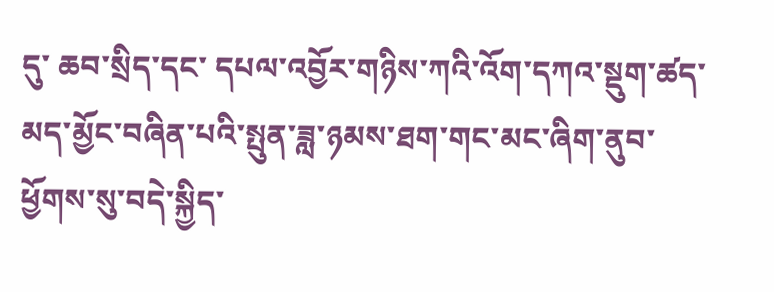དུ་ ཆབ་སྲིད་དང་ དཔལ་འབྱོར་གཉིས་ཀའི་འོག་དཀའ་སྡུག་ཚད་མད་མྱོང་བཞིན་པའི་སྤུན་ཟླ་ཉམས་ཐག་གང་མང་ཞིག་ནུབ་ཕྱོགས་སུ་བདེ་སྐྱིད་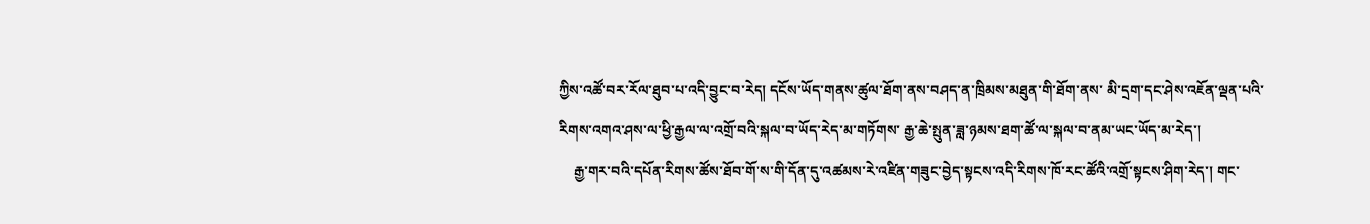ཀྱིས་འཚོ་བར་རོལ་ཐུབ་པ་འདི་བྱུང་བ་རེད། དངོས་ཡོད་གནས་ཚུལ་ཐོག་ནས་བཤད་ན་ཁྲིམས་མཐུན་གི་ཐོག་ནས་ མི་དྲག་དང་ཤེས་འཇོན་ལྡན་པའི་རིགས་འགའ་ཤས་ལ་ཕྱི་རྒྱལ་ལ་འགྲོ་བའི་སྐལ་བ་ཡོད་རེད་མ་གཏོགས་ རྒྱ་ཆེ་སྤུན་ཟླ་ཉམས་ཐག་ཚོ་ལ་སྐལ་བ་ནམ་ཡང་ཡོད་མ་རེད་།
    རྒྱ་གར་བའི་དཔོན་རིགས་ཚོས་ཐོབ་གོ་ས་གི་དོན་དུ་འཚམས་རེ་འཛིན་གཟུང་བྱེད་སྟངས་འདི་རིགས་ཁོ་རང་ཚོའི་འགྲོ་སྟངས་ཤིག་རེད་། གང་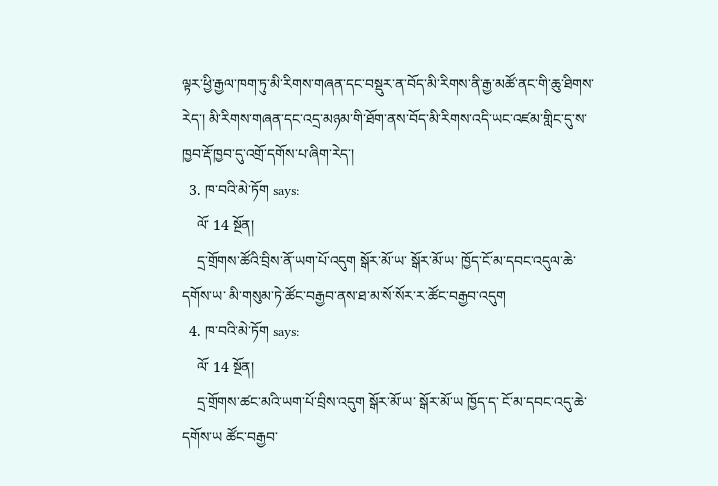ལྟར་ཕྱི་རྒྱལ་ཁག་ཏུ་མི་རིགས་གཞན་དང་བསྡུར་ན་བོད་མི་རིགས་ནི་རྒྱ་མཚོ་ནང་གི་ཆུ་ཐིགས་རེད་། མི་རིགས་གཞན་དང་འདྲ་མཉམ་གི་ཐོག་ནས་བོད་མི་རིགས་འདི་ཡང་འཛམ་གླིང་དུ་ས་ཁྱབ་རྡོ་ཁྱབ་དུ་འགྲོ་དགོས་པ་ཞིག་རེད་།
  3. ཁ་བའི་མེ་ཏོག says:
    ལོ་ 14 སྔོན།
    དྲ་གྲོགས་ཚོའི་བྲིས་ནོ་ཡག་པོ་འདུག སྒོར་མོ་ཡ་ སྒོར་མོ་ཡ་ ཁྱོད་ངོ་མ་དབང་འདུལ་ཆེ་དགོས་ཡ་ མི་གསུམ་ཏེ་ཚོང་བརྒྱབ་ནས་ཐ་མ་སོ་སོར་ར་ཚོང་བརྒྱབ་འདུག
  4. ཁ་བའི་མེ་ཏོག says:
    ལོ་ 14 སྔོན།
    དྲ་གྲོགས་ཚང་མའི་ཡག་པོ་བྲིས་འདུག སྒོར་མོ་ཡ་ སྒོར་མོ་ཡ ཁྱོད་ད་ ངོ་མ་དབང་འདུ་ཆེ་དགོས་ཡ ཚོང་བརྒྱབ་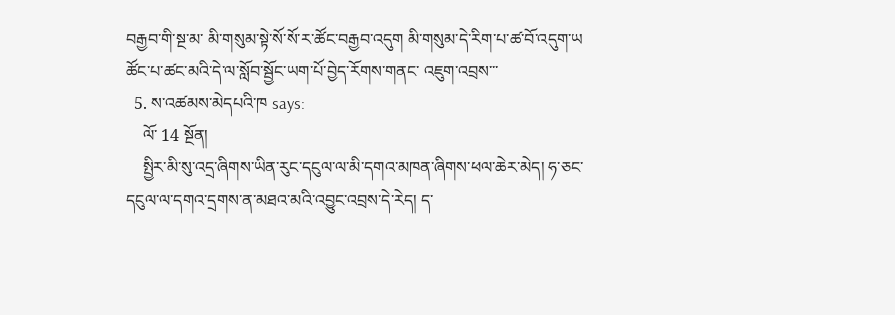བརྒྱབ་གི་སྔ་མ་ མི་གསུམ་སྟེ་སོ་སོ་ར་ཚོང་བརྒྱབ་འདུག མི་གསུམ་དེ་རིག་པ་ཚ་བོ་འདུག་ཡ ཚོང་པ་ཚང་མའི་དེ་ལ་སློབ་སྦྱོང་ཡག་པོ་བྱེད་རོགས་གནང་ འཇུག་འབྲས་་་
  5. ས་འཚམས་མེདཔའི་ཁ says:
    ལོ་ 14 སྔོན།
    སྤྱིར་མི་སུ་འདྲ་ཞིགས་ཡིན་རུང་དངུལ་ལ་མི་དགའ་མཁན་ཞིགས་ཕལ་ཆེར་མེད། ཧ་ཅང་དངུལ་ལ་དགའ་དྲགས་ན་མཐའ་མའི་འབྱུང་འབྲས་དེ་རེད། ད་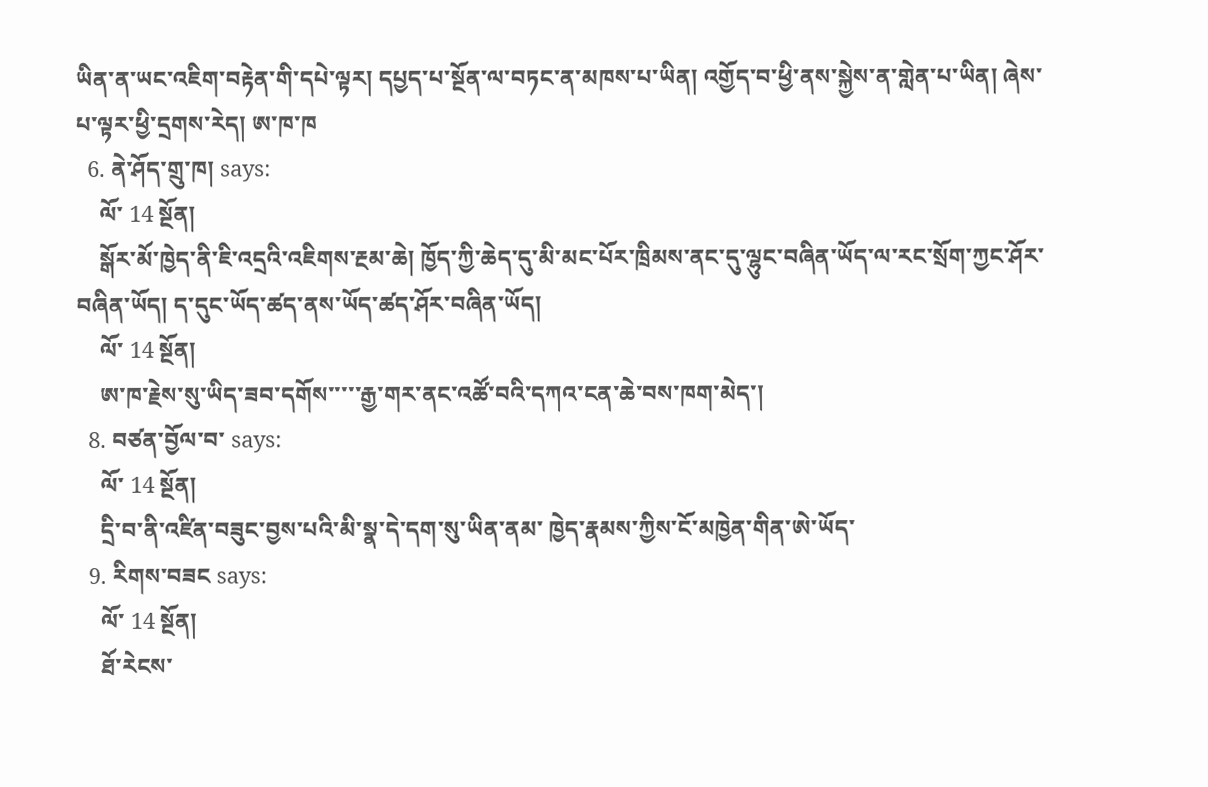ཡིན་ན་ཡང་འཇིག་བརྟེན་གི་དཔེ་ལྟར། དཔྱད་པ་སྔོན་ལ་བཏང་ན་མཁས་པ་ཡིན། འགྱོད་བ་ཕྱི་ནས་སྐྱེས་ན་གླེན་པ་ཡིན། ཞེས་པ་ལྟར་ཕྱི་དྲགས་རེད། ཨ་ཁ་ཁ
  6. ནེ་ཤོད་གྲུ་ཁ། says:
    ལོ་ 14 སྔོན།
    སྒོར་མོ་ཁྱེད་ནི་ཇི་འདྲའི་འཇིགས་རྔམ་ཆེ། ཁྱོད་ཀྱི་ཆེད་དུ་མི་མང་པོར་ཁྲིམས་ནང་དུ་ལྷུང་བཞིན་ཡོད་ལ་རང་སྲོག་ཀྱང་ཤོར་བཞིན་ཡོད། ད་དུང་ཡོད་ཚད་ནས་ཡོད་ཚད་ཤོར་བཞིན་ཡོད།
    ལོ་ 14 སྔོན།
    ཨ་ཁ་རྗེས་སུ་ཡིད་ཟབ་དགོས་་་་་རྒྱ་གར་ནང་འཚོ་བའི་དཀའ་ངན་ཆེ་བས་ཁག་མེད་།
  8. བཙན་བྱོལ་བ་ says:
    ལོ་ 14 སྔོན།
    དྲི་བ་ནི་འཛིན་བཟུང་བྱས་པའི་མི་སྣ་དེ་དག་སུ་ཡིན་ནམ་ ཁྱེད་རྣམས་ཀྱིས་ངོ་མཁྱེན་གིན་ཨེ་ཡོད་
  9. རིགས་བཟང says:
    ལོ་ 14 སྔོན།
    ཐོ་རེངས་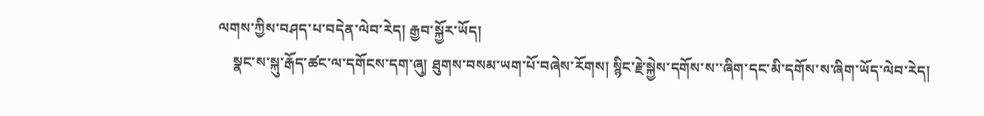ལགས་ཀྱིས་བཤད་པ་བདེན་ལེབ་རེད། རྒྱབ་སྐྱོར་ཡོད།
    སྣང་ས་སྐུ་རྒོད་ཚང་ལ་དགོངས་དག་ཞུ། ཐུགས་བསམ་ཡག་པོ་བཞེས་རོགས། སྙིང་རྗེ་སྐྱེས་དགོས་ས་་ཞིག་དང་མི་དགོས་ས་ཞིག་ཡོད་ལེབ་རེད།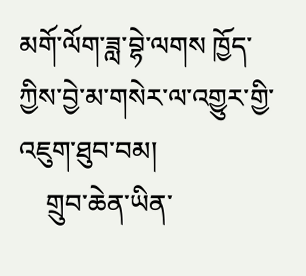མགོ་ལོག་ཟླ་བྷེ་ལགས ཁྱོད་ཀྱིས་བྱེ་མ་གསེར་ལ་འགྱུར་གྱི་འཇུག་ཐུབ་བམ།
    གྲུབ་ཆེན་ཡིན་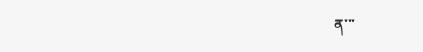ན་་་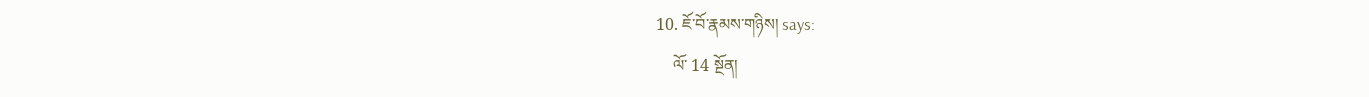10. ཇོ་བོ་རྣམས་གཉིས། says:
    ལོ་ 14 སྔོན།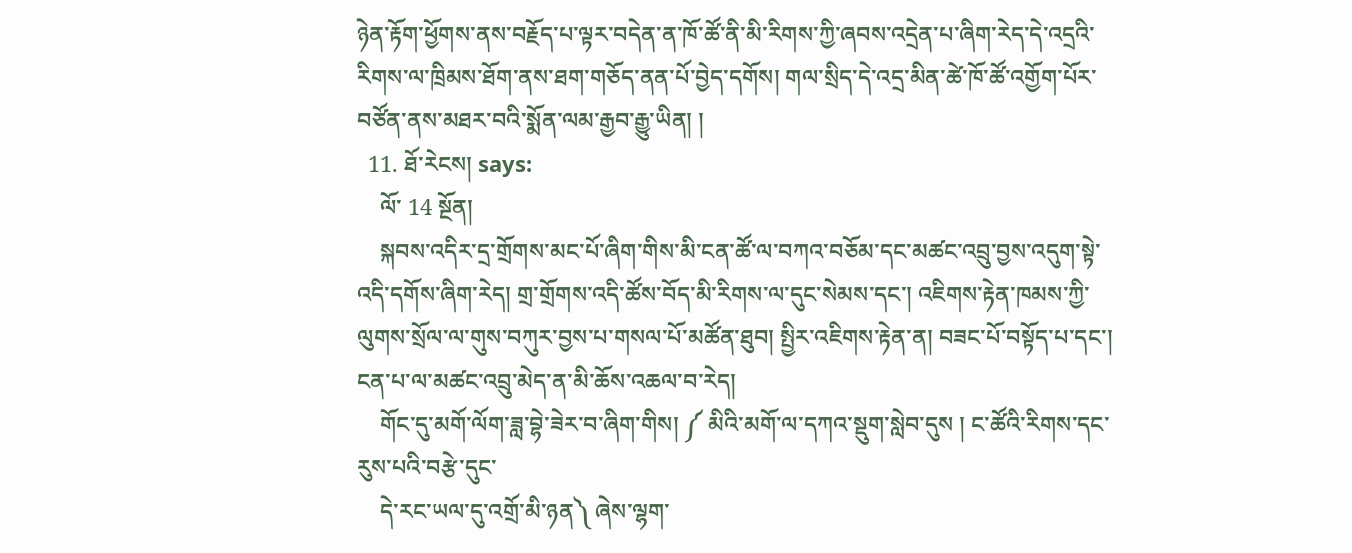ཉེན་རྟོག་ཕྱོགས་ནས་བརྗོད་པ་ལྟར་བདེན་ན་ཁོ་ཚོ་ནི་མི་རིགས་ཀྱི་ཞབས་འདྲེན་པ་ཞིག་རེད་དེ་འདྲའི་རིགས་ལ་ཁྲིམས་ཐོག་ནས་ཐག་གཅོད་ནན་པོ་བྱེད་དགོས། གལ་སྲིད་དེ་འདྲ་མིན་ཚེ་ཁོ་ཚོ་འགྱོག་པོར་བཙོན་ནས་མཐར་བའི་སྨོན་ལམ་རྒྱབ་རྒྱུ་ཡིན། །
  11. ཐོ་རེངས། says:
    ལོ་ 14 སྔོན།
    སྐབས་འདིར་དྲ་གྲོགས་མང་པོ་ཞིག་གིས་མི་ངན་ཚོ་ལ་བཀའ་བཅོམ་དང་མཚང་འབྲུ་བྱས་འདུག་སྟེ་འདི་དགོས་ཞིག་རེད། གྲ་གྲོགས་འདི་ཚོས་བོད་མི་རིགས་ལ་དུང་སེམས་དང་། འཇིགས་རྟེན་ཁམས་ཀྱི་ལུགས་སྲོལ་ལ་གུས་བཀུར་བྱས་པ་གསལ་པོ་མཚོན་ཐུབ། སྤྱིར་འཇིགས་རྟེན་ན། བཟང་པོ་བསྟོད་པ་དང་། ངན་པ་ལ་མཚང་འབྲུ་མེད་ན་མི་ཆོས་འཆལ་བ་རེད།
    གོང་དུ་མགོ་ལོག་ཟླ་བྷེ་ཟེར་བ་ཞིག་གིས། ༼ མིའི་མགོ་ལ་དཀའ་སྡུག་སླེབ་དུས ། ང་ཚོའི་རིགས་དང་རུས་པའི་བརྩེ་དུང་
    དེ་རང་ཡལ་དུ་འགྲོ་མི་ཉན༽ ཞེས་ལྷག་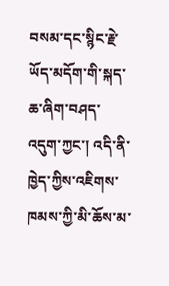བསམ་དང་སྙིང་རྗེ་ཡོད་མདོག་གི་སྐད་ཆ་ཞིག་བཤད་འདུག་ཀྱང་། འདི་ནི་ཁྱེད་ཀྱིས་འཇིགས་ཁམས་ཀྱི་མི་ཆོས་མ་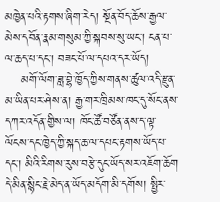མཁྱེན་པའི་རྟགས་ཞིག་རེད། སྔོན་བོད་ཆོས་རྒྱལ་མེས་དབོན་རྣམ་གསུམ་ཀྱི་སྐབས་སུ་ཡང་། ངན་པ་ལ་ཆད་པ་དང་། བཟང་པོ་ལ་དཔའ་དར་ཡོད།
    མགོ་ལོག་ཟླ་བྷེ་ཁྱོད་ཀྱིས་གནས་ཚུལ་འདི་རྫུན་མ་ཡིན་པར་ཤེས་ན། རྒྱ་གར་ཁྲིམས་ཁང་དུ་སོང་ནས་དཀར་འདོན་གྱིས་ལ། ཁོང་ཚོ་བཙོན་ནས་ད་ལྟ་ལོངས་དང་ཁྱེད་ཀྱི་སྐད་ཆ་ལ་དཔང་རྟགས་ཡོད་པ་དང་། མིའི་རིགས་རུས་བརྩེ་དུང་ཡོད་སར་འཇོག་ཆོག དེ་མིན་སྙིང་རྗེ་མེད་ན་ཡོད་མདོག་མི་དགོས། སྤྱིར་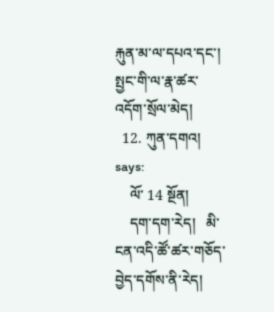རྐུན་མ་ལ་དཔའ་དང་། སྤྱང་གི་ལ་རྣ་ཚར་འདོག་སྲོལ་མེད།
  12. ཀུན་དགའ། says:
    ལོ་ 14 སྔོན།
    དག་དག་རེད།   མི་ངན་འདི་ཚོ་ཚར་གཅོད་བྱེད་དགོས་ནི་རེད།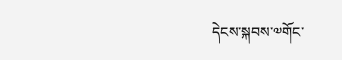དེངས་སྐབས་༧གོང་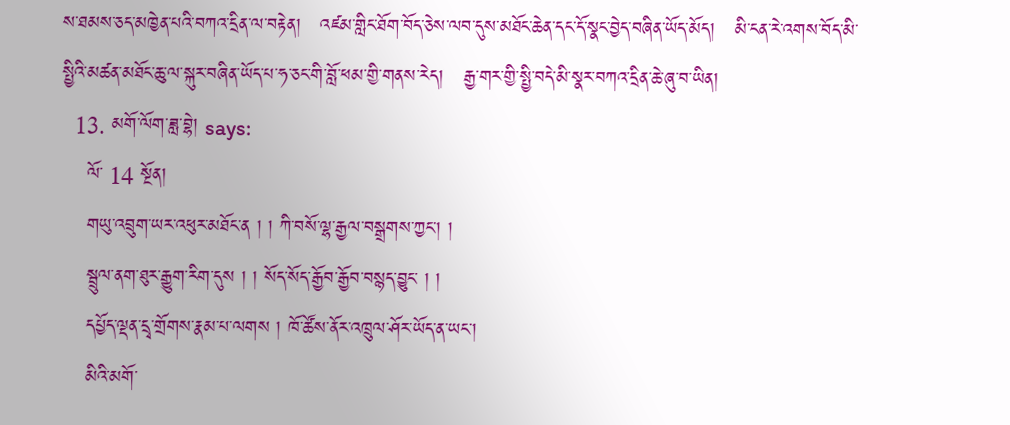ས་ཐམས་ཅད་མཁྱེན་པའི་བཀའ་དྲིན་ལ་བརྟེན།   འཛམ་གླིང་ཐོག་བོད་ཅེས་ལབ་དུས་མཐོང་ཆེན་དང་དོ་སྣང་བྱེད་བཞིན་ཡོད་མོད།   མི་ངན་རེ་འགས་བོད་མི་སྤྱིའི་མཚན་མཐོང་ཆུ་ལ་སྐུར་བཞིན་ཡོད་པ་ཧ་ཅང་གི་བློ་ཕམ་གྱི་གནས་རེད།   རྒྱ་གར་གྱི་སྤྱི་བདེ་མི་སྣར་བཀའ་དྲིན་ཆེ་ཞུ་བ་ཡིན།
  13. མགོ་ལོག་ཟླ་བྷེ། says:
    ལོ་ 14 སྔོན།
    གཡུ་འབྲུག་ཡར་འཕུར་མཐོང་ན ། ། ཀི་བསོ་ལྷ་རྒྱལ་བསྒྲགས་ཀྱང་། །
    སྦྲུལ་ནག་ཐུར་རྒྱུག་རིག་དུས ། ། སོད་སོད་རྒྱོབ་རྒྱོབ་བསྙད་བྱུང་ ། །
    དཔྱོད་ལྡན་དྲྭ་གྲོགས་རྣམ་པ་ལགས ། ཁོ་ཚོས་ནོར་འཁྲུལ་ཤོར་ཡོད་ན་ཡང་།
    མིའི་མགོ་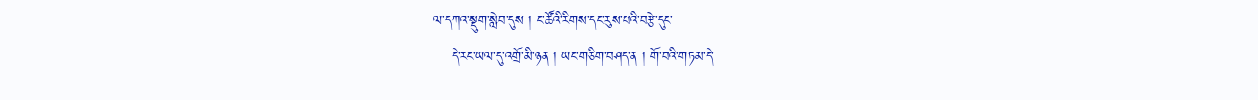ལ་དཀའ་སྡུག་སླེབ་དུས ། ང་ཚོའི་རིགས་དང་རུས་པའི་བརྩེ་དུང་
    དེ་རང་ཡལ་དུ་འགྲོ་མི་ཉན ། ཡང་གཅིག་བཤད་ན ། གོ་བའི་གཏམ་དེ་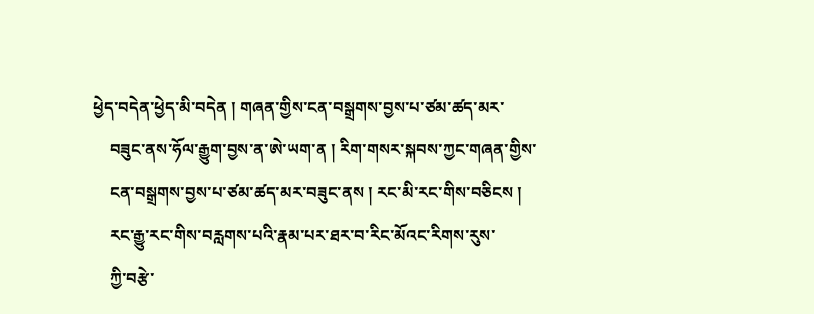ཕྱེད་བདེན་ཕྱེད་མི་བདེན ། གཞན་གྱིས་ངན་བསྒྲགས་བྱས་པ་ཙམ་ཚད་མར་
    བཟུང་ནས་ཧོལ་རྒྱུག་བྱས་ན་ཨེ་ཡག་ན ། རིག་གསར་སྐབས་ཀྱང་གཞན་གྱིས་
    ངན་བསྒྲགས་བྱས་པ་ཙམ་ཚད་མར་བཟུང་ནས ། རང་མི་རང་གིས་བཅིངས །
    རང་རྒྱུ་རང་གིས་བརླགས་པའི་རྣམ་པར་ཐར་བ་རིང་མོའང་རིགས་རུས་
    ཀྱི་བརྩེ་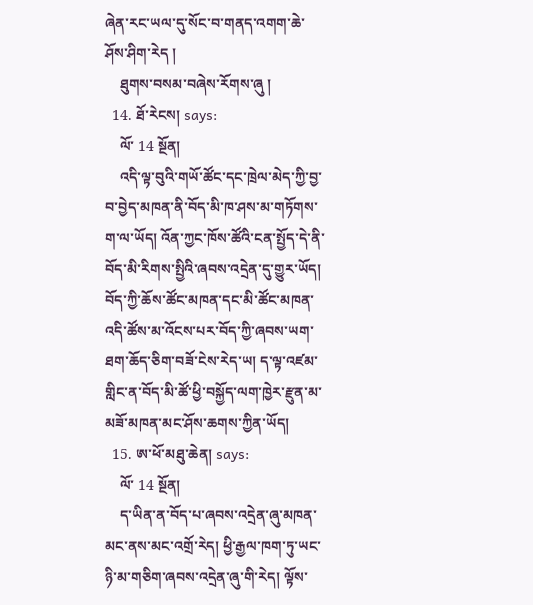ཞེན་རང་ཡལ་དུ་སོང་བ་གནད་འགག་ཆེ་ཤོས་ཤིག་རེད །
    ཐུགས་བསམ་བཞེས་རོགས་ཞུ །
  14. ཐོ་རེངས། says:
    ལོ་ 14 སྔོན།
    འདི་ལྟ་བུའི་གཡོ་ཚོང་དང་ཁྲེལ་མེད་ཀྱི་བྱ་བ་བྱེད་མཁན་ནི་བོད་མི་ཁ་ཤས་མ་གཏོགས་ག་ལ་ཡོད། འོན་ཀྱང་ཁོས་ཚོའི་ངན་སྤྱོད་དེ་ནི་བོད་མི་རིགས་སྤྱིའི་ཞབས་འདྲེན་དུ་གྱུར་ཡོད། བོད་ཀྱི་ཆོས་ཚོང་མཁན་དང་མི་ཚོང་མཁན་འདི་ཚོས་མ་འོངས་པར་བོད་ཀྱི་ཞབས་ཡག་ཐག་ཆོད་ཅིག་བཟོ་ངེས་རེད་ཡ། ད་ལྟ་འཛམ་གླིང་ན་བོད་མི་ཚོ་ཕྱི་བསྐྱོད་ལག་ཁྱེར་རྫུན་མ་མཟོ་མཁན་མང་ཤོས་ཆགས་ཀྱིན་ཡོད།
  15. ཨ་ཕོ་མཐུ་ཆེན། says:
    ལོ་ 14 སྔོན།
    ད་ཡིན་ན་བོད་པ་ཞབས་འདྲེན་ཞུ་མཁན་མང་ནས་མང་འགྲོ་རེད། ཕྱི་རྒྱལ་ཁག་ཏུ་ཡང་ཉི་མ་གཅིག་ཞབས་འདྲེན་ཞུ་གི་རེད། ལྟོས་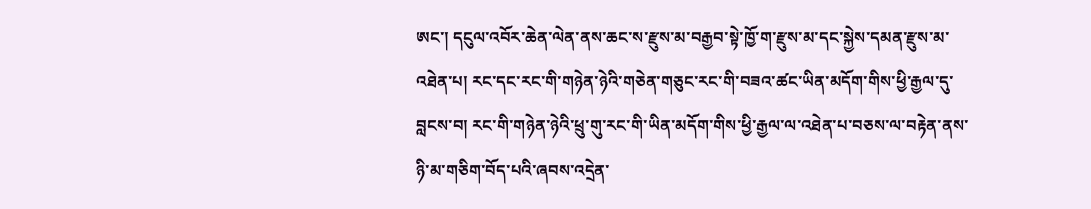ཨང་། དངུལ་འབོར་ཆེན་ལེན་ནས་ཆང་ས་རྫུས་མ་བརྒྱབ་སྟེ་ཁྱོ་ག་རྫུས་མ་དང་སྐྱེས་དམན་རྫུས་མ་འཐེན་པ། རང་དང་རང་གི་གཉེན་ཉེའི་གཅེན་གཅུང་རང་གི་བཟའ་ཚང་ཡིན་མདོག་གིས་ཕྱི་རྒྱལ་དུ་བླངས་བ། རང་གི་གཉེན་ཉེའི་ཕྲུ་གུ་རང་གི་ཡིན་མདོག་གིས་ཕྱི་རྒྱལ་ལ་འཐེན་པ་བཅས་ལ་བརྟེན་ནས་ཉི་མ་གཅིག་བོད་པའི་ཞབས་འདྲེན་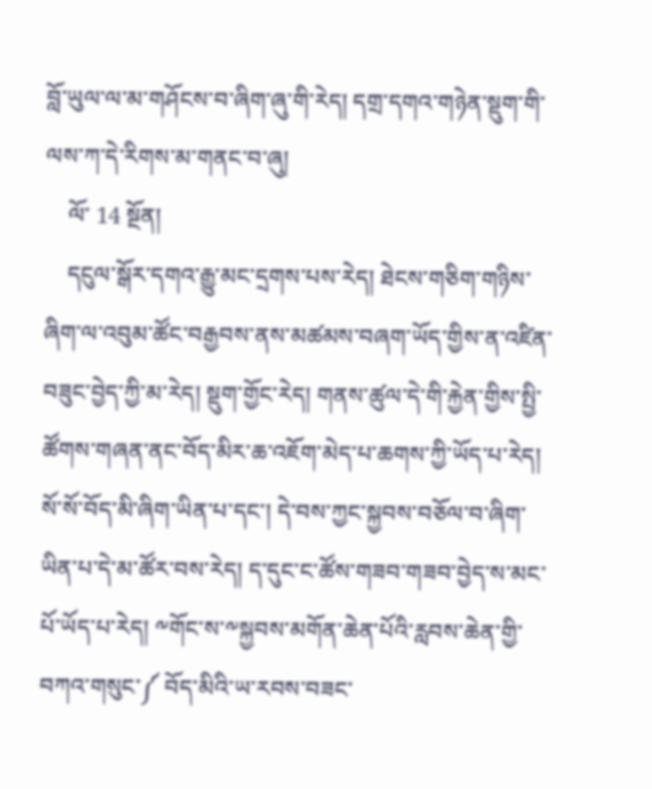བློ་ཡུལ་ལ་མ་གཤོངས་བ་ཞིག་ཞུ་གི་རེད། དགྲ་དགའ་གཉེན་སྡུག་གི་ལས་ཀ་དེ་རིགས་མ་གནང་བ་ཞུ།
    ལོ་ 14 སྔོན།
    དངུལ་སྒོར་དགའ་རྒྱུ་མང་དྲགས་པས་རེད། ཐེངས་གཅིག་གཉིས་ཞིག་ལ་འབུམ་ཚོང་བརྒྱབས་ནས་མཚམས་བཞག་ཡོད་གྱིས་ན་འཛིན་བཟུང་བྱེད་ཀྱི་མ་རེད། སྡུག་གྱོང་རེད། གནས་ཚུལ་དེ་གི་རྐྱེན་གྱིས་སྤྱི་ཚོགས་གཞན་ནང་བོད་མིར་ཆ་འཇོག་མེད་པ་ཆགས་ཀྱི་ཡོད་པ་རེད། སོ་སོ་བོད་མི་ཞིག་ཡིན་པ་དང་། དེ་བས་ཀྱང་སྐྱབས་བཅོལ་བ་ཞིག་ཡིན་པ་དེ་མ་ཚོར་བས་རེད། ད་དུང་ང་ཚོས་གཟབ་གཟབ་བྱེད་ས་མང་པོ་ཡོད་པ་རེད། ༸གོང་ས་༸སྐྱབས་མགོན་ཆེན་པོའི་རླབས་ཆེན་གྱི་བཀའ་གསུང་༼ བོད་མིའི་ཡ་རབས་བཟང་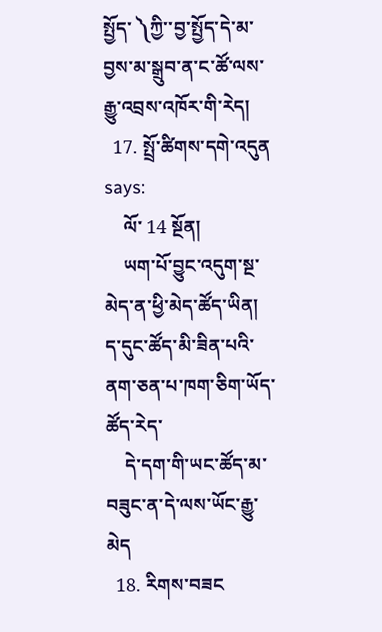སྤྱོད་ ༽ཀྱི་་བྱ་སྤྱོད་དེ་མ་བྱས་མ་སྒྲུབ་ན་ང་ཚོ་ལས་རྒྱུ་འབྲས་འཁོར་གི་རེད།
  17. སྤྲོ་ཚིགས་དགེ་འདུན says:
    ལོ་ 14 སྔོན།
    ཡག་པོ་བྱུང་འདུག་སྔ་མེད་ན་ཕྱི་མེད་ཚོད་ཡིན། ད་དུང་ཚོད་མི་ཟིན་པའི་ནག་ཅན་པ་ཁག་ཅིག་ཡོད་ཚོད་རེད་
    དེ་དག་གི་ཡང་ཚོད་མ་བཟུང་ན་དེ་ལས་ཡོང་རྒྱུ་མེད
  18. རིགས་བཟང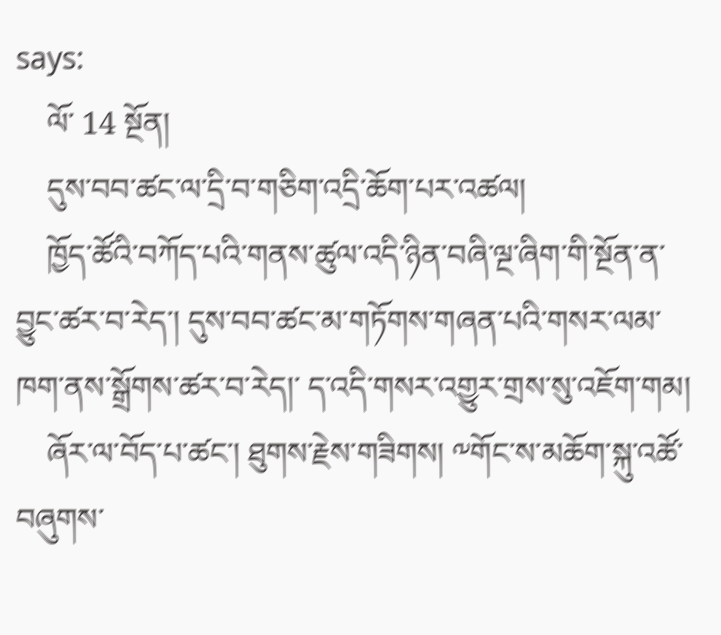says:
    ལོ་ 14 སྔོན།
    དུས་བབ་ཚང་ལ་དྲི་བ་གཅིག་འདྲི་ཆོག་པར་འཚལ།
    ཁྱོད་ཚོའི་བཀོད་པའི་གནས་ཚུལ་འདི་ཉིན་བཞི་ལྔ་ཞིག་གི་སྔོན་ན་བྱུང་ཚར་བ་རེད་། དུས་བབ་ཚང་མ་གཏོགས་གཞན་པའི་གསར་ལམ་ཁག་ནས་སྒྲོགས་ཚར་བ་རེད།་ ད་འདི་གསར་འགྱུར་གྲས་སུ་འཇོག་གམ།
    ཞོར་ལ་བོད་པ་ཚང་། ཐུགས་རྗེས་གཟིགས། ༸གོང་ས་མཆོག་སྐུ་འཚོ་བཞུགས་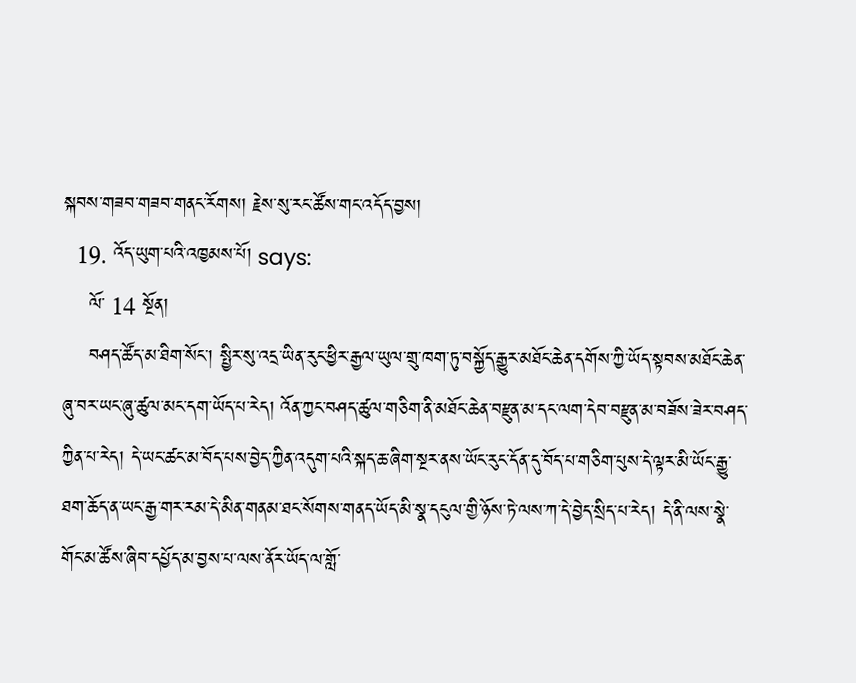སྐབས་གཟབ་གཟབ་གནང་རོགས། རྗེས་སུ་རང་ཚོས་གང་འདོད་བྱས།
  19. འོད་ཡུག་པའི་འཁྱམས་པོ། says:
    ལོ་ 14 སྔོན།
    བཤད་ཚོད་མ་ཐིག་སོང་། སྤྱིར་སུ་འདྲ་ཡིན་རུང་ཕྱིར་རྒྱལ་ཡུལ་གྲུ་ཁག་ཏུ་བསྐྱོད་རྒྱུར་མཐོང་ཆེན་དགོས་ཀྱི་ཡོད་སྟབས་མཐོང་ཆེན་ཞུ་བར་ཡང་ཞུ་ཚུལ་མང་དག་ཡོད་པ་རེད། འོན་ཀྱང་བཤད་ཚུལ་གཅིག་ནི་མཐོང་ཆེན་བརྫུན་མ་དང་ལག་དེབ་བརྫུན་མ་བཟོས་ཟེར་བཤད་ཀྱིན་པ་རེད། དེ་ཡང་ཚང་མ་བོད་པས་བྱེད་ཀྱིན་འདུག་པའི་སྐད་ཆ་ཞིག་སྔར་ནས་ཡོང་རུང་དོན་དུ་བོད་པ་གཅིག་པུས་དེ་ལྟར་མི་ཡོང་རྒྱུ་ཐག་ཆོད་ན་ཡང་རྒྱ་གར་རམ་དེ་མིན་གནམ་ཐང་སོགས་གནད་ཡོད་མི་སྣ་དངུལ་གྱི་ཉོས་ཏེ་ལས་ཀ་དེ་བྱེད་སྲིད་པ་རེད། དེ་ནི་ལས་སྣེ་གོང་མ་ཚོས་ཞིབ་དཔྱོད་མ་བྱས་པ་ལས་ནོར་ཡོད་ལ་གློ་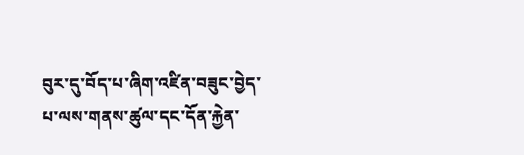བུར་དུ་བོད་པ་ཞིག་འཛིན་བཟུང་བྱེད་པ་ལས་གནས་ཚུལ་དང་དོན་རྐྱེན་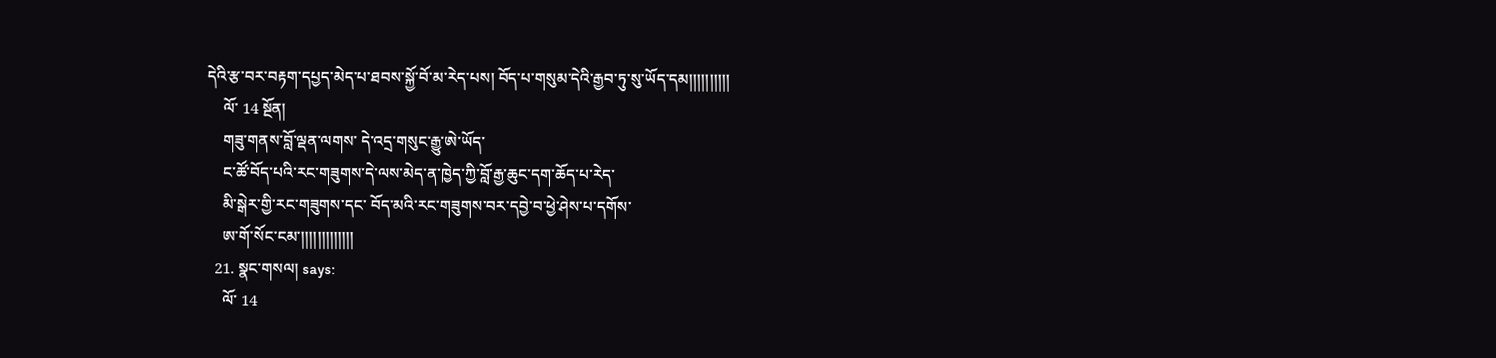དེའི་རྩ་བར་བརྟག་དཔྱད་མེད་པ་ཐབས་སྐྱོ་བོ་མ་རེད་པས། བོད་པ་གསུམ་དེའི་རྒྱབ་ཏུ་སུ་ཡོད་དམ།།།།།།།།།།
    ལོ་ 14 སྔོན།
    གཟུ་གནས་བློ་ལྡན་ལགས་ དེ་འདྲ་གསུང་རྒྱུ་ཨེ་ཡོད་
    ང་ཚོ་བོད་པའི་རང་གཟུགས་དེ་ལས་མེད་ན་ཁྱེད་ཀྱི་བློ་རྒྱ་ཆུང་དག་ཆོད་པ་རེད་
    མི་སྒེར་གྱི་རང་གཟུགས་དང་ བོད་མའི་རང་གཟུགས་བར་དབྱེ་བ་ཕྱེ་ཤེས་པ་དགོས་
    ཨ་གོ་སོང་ངམ་།།།།།།།།།།།།།
  21. སྣང་གསལ། says:
    ལོ་ 14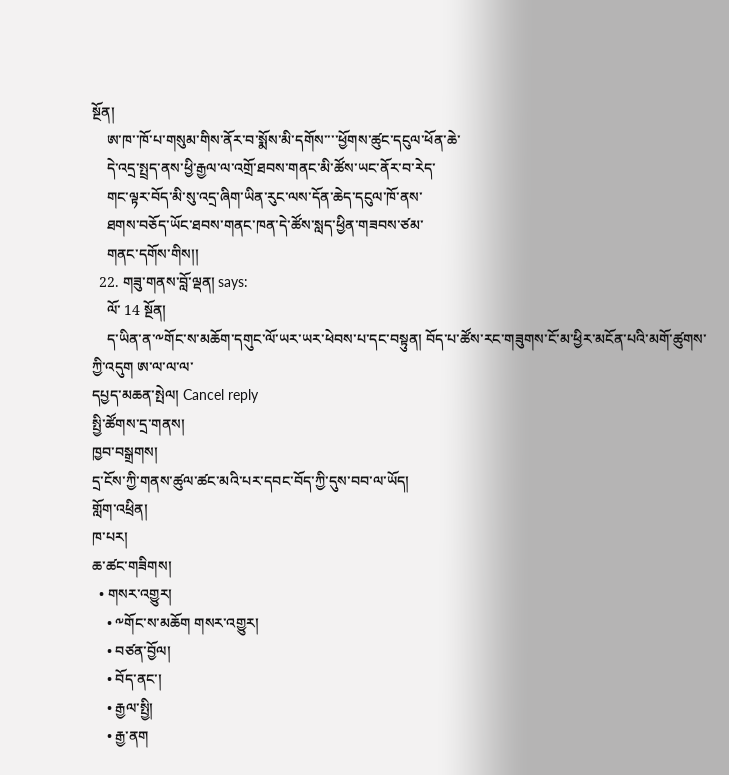སྔོན།
    ཨ་ཁ་་ཁོ་པ་གསུམ་གིས་ནོར་བ་སྨོས་མི་དགོས་་་་ཕྱོགས་ཚུང་དངུལ་ཕོན་ཆེ་
    དེ་འདྲ་སྤྲད་ནས་ཕྱི་རྒྱལ་ལ་འགྲོ་ཐབས་གནང་མི་ཚོས་ཡང་ནོར་བ་རེད་
    གང་ལྟར་བོད་མི་སུ་འདྲ་ཞིག་ཡིན་རུང་ལས་དོན་ཆེད་དངུལ་ཁོ་ནས་
    ཐགས་བཅོད་ཡོང་ཐབས་གནང་ཁན་དེ་ཚོས་སླད་ཕྱིན་གཟབས་ཙམ་
    གནང་དགོས་གིས།།
  22. གཟུ་གནས་བློ་ལྡན། says:
    ལོ་ 14 སྔོན།
    ད་ཡིན་ན་༸གོང་ས་མཆོག་དགུང་ལོ་ཡར་ཡར་ཕེབས་པ་དང་བསྟུན། བོད་པ་ཚོས་རང་གཟུགས་ངོ་མ་ཕྱིར་མངོན་པའི་མགོ་ཚུགས་ཀྱི་འདུག ཨ་ལ་ལ་ལ་
དཔྱད་མཆན་སྤེལ། Cancel reply
སྤྱི་ཚོགས་དྲ་གནས།
ཁྱབ་བསྒྲགས།
དྲ་ངོས་ཀྱི་གནས་ཚུལ་ཚང་མའི་པར་དབང་བོད་ཀྱི་དུས་བབ་ལ་ཡོད།
གློག་འཕྲིན།
ཁ་པར།
ཆ་ཚང་གཟིགས།
  • གསར་འགྱུར།
    • ༸གོང་ས་མཆོག གསར་འགྱུར།
    • བཙན་བྱོལ།
    • བོད་ནང་།
    • རྒྱལ་སྤྱི།
    • རྒྱ་ནག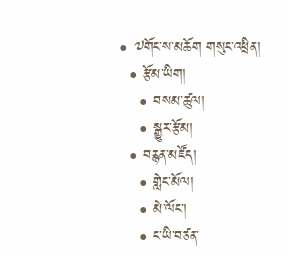• ༧གོང་ས་མཆོག གསུང་འཕྲིན།
  • རྩོམ་ཡིག།
    • བསམ་ཚུལ།
    • སྒྱུར་རྩོམ།
  • བརྙན་མཛོད།
    • གླེང་མོལ།
    • མེ་ལོང་།
    • ང་ཡི་བཙན་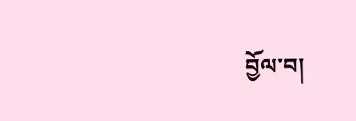བྱོལ་བ།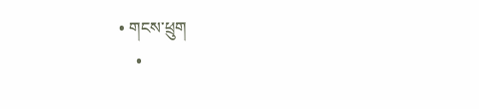• གངས་ཕྲུག
    •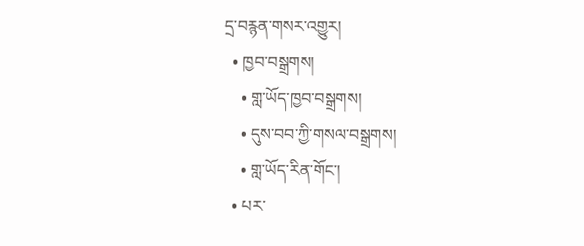དྲ་བརྙན་གསར་འགྱུར།
  • ཁྱབ་བསྒྲགས།
    • གླ་ཡོད་ཁྱབ་བསྒྲགས།
    • དུས་བབ་ཀྱི་གསལ་བསྒྲགས།
    • གླ་ཡོད་རིན་གོང་།
  • པར་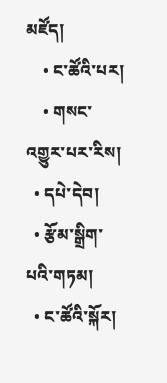མཛོད།
    • ང་ཚོའི་པར།
    • གསང་འགྱུར་པར་རིས།
  • དཔེ་དེབ།
  • རྩོམ་སྒྲིག་པའི་གཏམ།
  • ང་ཚོའི་སྐོར།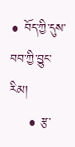• བོད་ཀྱི་དུས་བབ་ཀྱི་བྱུང་རིམ།
    • རྩ་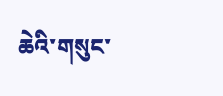ཆེའི་གསུང་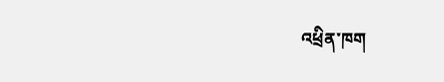འཕྲིན་ཁག